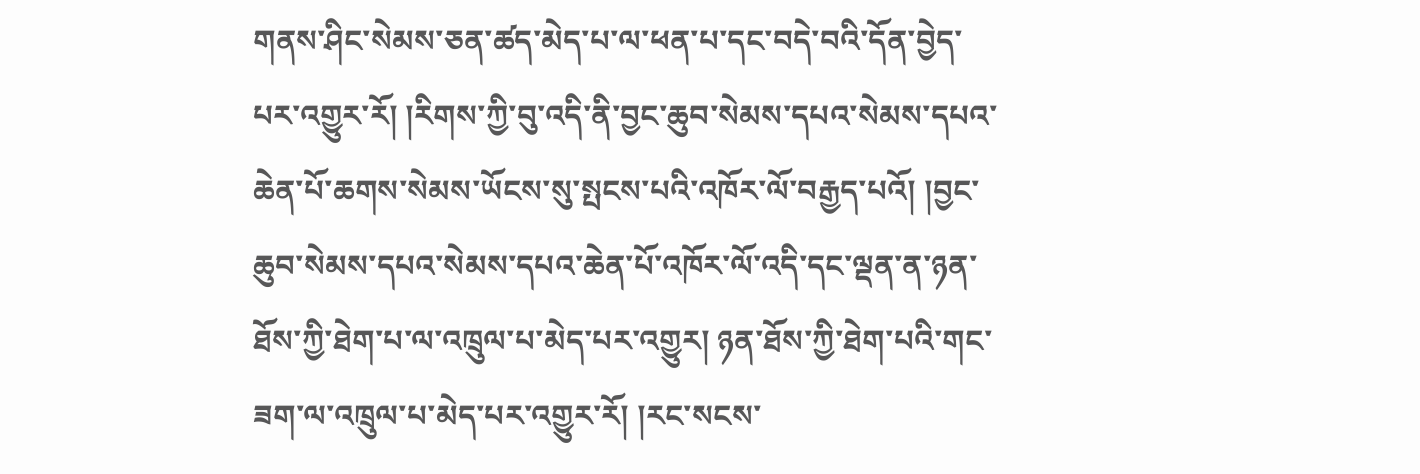གནས་ཤིང་སེམས་ཅན་ཚད་མེད་པ་ལ་ཕན་པ་དང་བདེ་བའི་དོན་བྱེད་པར་འགྱུར་རོ། །རིགས་ཀྱི་བུ་འདི་ནི་བྱང་ཆུབ་སེམས་དཔའ་སེམས་དཔའ་ཆེན་པོ་ཆགས་སེམས་ཡོངས་སུ་སྤངས་པའི་འཁོར་ལོ་བརྒྱད་པའོ། །བྱང་ཆུབ་སེམས་དཔའ་སེམས་དཔའ་ཆེན་པོ་འཁོར་ལོ་འདི་དང་ལྡན་ན་ཉན་ཐོས་ཀྱི་ཐེག་པ་ལ་འཁྲུལ་པ་མེད་པར་འགྱུར། ཉན་ཐོས་ཀྱི་ཐེག་པའི་གང་ཟག་ལ་འཁྲུལ་པ་མེད་པར་འགྱུར་རོ། །རང་སངས་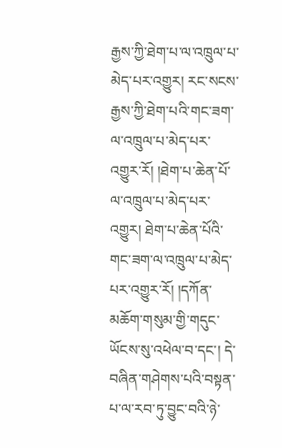རྒྱས་ཀྱི་ཐེག་པ་ལ་འཁྲུལ་པ་མེད་པར་འགྱུར། རང་སངས་རྒྱས་ཀྱི་ཐེག་པའི་གང་ཟག་ལ་འཁྲུལ་པ་མེད་པར་འགྱུར་རོ། །ཐེག་པ་ཆེན་པོ་ལ་འཁྲུལ་པ་མེད་པར་འགྱུར། ཐེག་པ་ཆེན་པོའི་གང་ཟག་ལ་འཁྲུལ་པ་མེད་པར་འགྱུར་རོ། །དཀོན་མཆོག་གསུམ་གྱི་གདུང་ཡོངས་སུ་འཕེལ་བ་དང་། དེ་བཞིན་གཤེགས་པའི་བསྟན་པ་ལ་རབ་ཏུ་བྱུང་བའི་ཉེ་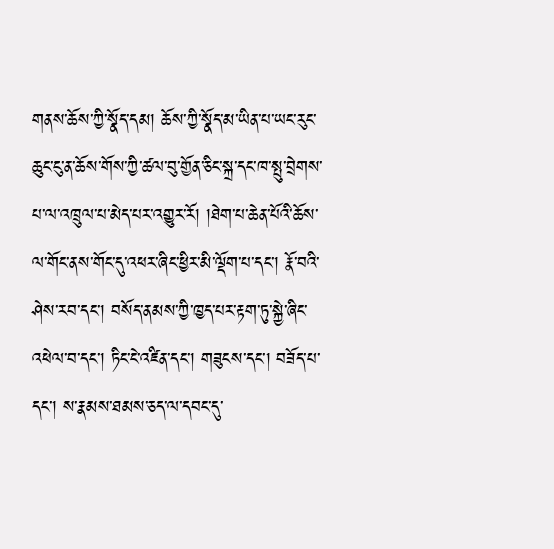གནས་ཆོས་ཀྱི་སྣོད་དམ། ཆོས་ཀྱི་སྣོད་མ་ཡིན་པ་ཡང་རུང་ཆུང་ངུ་ན་ཆོས་གོས་ཀྱི་ཚལ་བུ་གྱོན་ཅིང་སྐྲ་དང་ཁ་སྤུ་བྲེགས་པ་ལ་འཁྲུལ་པ་མེད་པར་འགྱུར་རོ། །ཐེག་པ་ཆེན་པོའི་ཆོས་ལ་གོང་ནས་གོང་དུ་འཕར་ཞིང་ཕྱིར་མི་ལྡོག་པ་དང་། རྣོ་བའི་ཤེས་རབ་དང་། བསོད་ནམས་ཀྱི་ཁྱད་པར་རྟག་ཏུ་སྐྱེ་ཞིང་འཕེལ་བ་དང་། ཏིང་ངེ་འཛིན་དང་། གཟུངས་དང་། བཟོད་པ་དང་། ས་རྣམས་ཐམས་ཅད་ལ་དབང་དུ་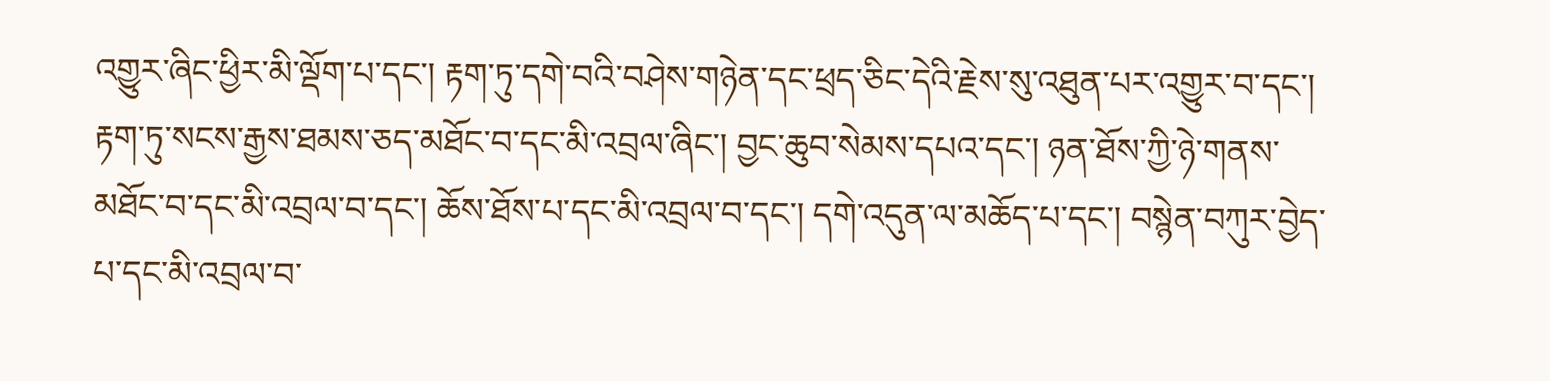འགྱུར་ཞིང་ཕྱིར་མི་ལྡོག་པ་དང་། རྟག་ཏུ་དགེ་བའི་བཤེས་གཉེན་དང་ཕྲད་ཅིང་དེའི་རྗེས་སུ་འཐུན་པར་འགྱུར་བ་དང་། རྟག་ཏུ་སངས་རྒྱས་ཐམས་ཅད་མཐོང་བ་དང་མི་འབྲལ་ཞིང་། བྱང་ཆུབ་སེམས་དཔའ་དང་། ཉན་ཐོས་ཀྱི་ཉེ་གནས་མཐོང་བ་དང་མི་འབྲལ་བ་དང་། ཆོས་ཐོས་པ་དང་མི་འབྲལ་བ་དང་། དགེ་འདུན་ལ་མཆོད་པ་དང་། བསྙེན་བཀུར་བྱེད་པ་དང་མི་འབྲལ་བ་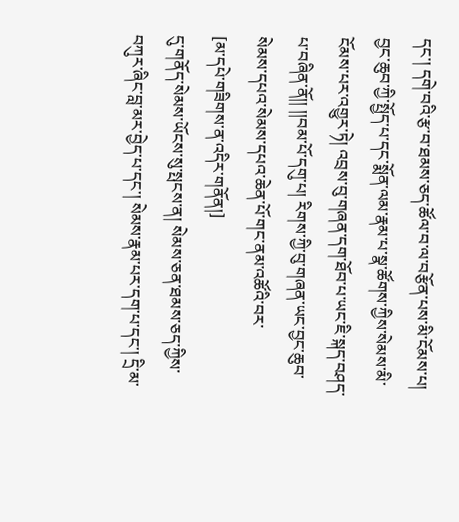དང་། དགེ་བའི་རྩ་བ་ཐམས་ཅད་ཚོལ་བ་ལ་བརྩོན་པས་མི་ངོམས་པ། བྱང་ཆུབ་ཀྱི་སྤྱོད་པ་དང་སྨོན་ལམ་རྣམ་པ་སྣ་ཚོགས་ཀྱིས་སེམས་མི་ངོམས་པར་འགྱུར་ཏེ། འབྲས་བུ་གཞན་དག་ཐོབ་པ་ཡང་ཇི་སྐད་བཤད་པ་བཞིན་ནོ།། །།བམ་པོ་དགུ་པ། རིགས་ཀྱི་བུ་གཞན་ཡང་བྱང་ཆུབ་སེམས་དཔའ་སེམས་དཔའ་ཆེན་པོ་གང་ནམ་འཚོའི་བར་
[མ་དཔེ་གཟིགས་ན་འདིར་གནོན།]
དུ་གནོད་སེམས་ཡོངས་སུ་སྤངས་ན། སེམས་ཅན་ཐམས་ཅད་ཀྱིས་བཀུར་ཞིང་བླ་མར་བྱེད་པ་དང་། སེམས་རྣམ་པར་དག་པ་དང་། དྲི་མ་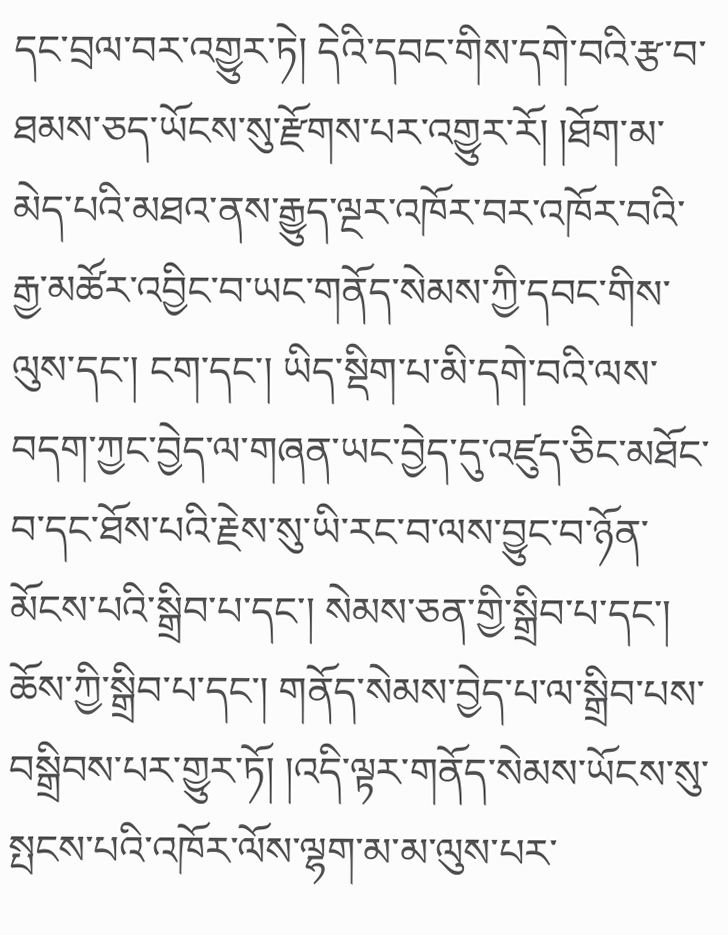དང་བྲལ་བར་འགྱུར་ཏེ། དེའི་དབང་གིས་དགེ་བའི་རྩ་བ་ཐམས་ཅད་ཡོངས་སུ་རྫོགས་པར་འགྱུར་རོ། །ཐོག་མ་མེད་པའི་མཐའ་ནས་རྒྱུད་ལྔར་འཁོར་བར་འཁོར་བའི་རྒྱ་མཚོར་འབྱིང་བ་ཡང་གནོད་སེམས་ཀྱི་དབང་གིས་ལུས་དང་། ངག་དང་། ཡིད་སྡིག་པ་མི་དགེ་བའི་ལས་བདག་ཀྱང་བྱེད་ལ་གཞན་ཡང་བྱེད་དུ་འཛུད་ཅིང་མཐོང་བ་དང་ཐོས་པའི་རྗེས་སུ་ཡི་རང་བ་ལས་བྱུང་བ་ཉོན་མོངས་པའི་སྒྲིབ་པ་དང་། སེམས་ཅན་གྱི་སྒྲིབ་པ་དང་། ཆོས་ཀྱི་སྒྲིབ་པ་དང་། གནོད་སེམས་བྱེད་པ་ལ་སྒྲིབ་པས་བསྒྲིབས་པར་གྱུར་ཏོ། །འདི་ལྟར་གནོད་སེམས་ཡོངས་སུ་སྤངས་པའི་འཁོར་ལོས་ལྷག་མ་མ་ལུས་པར་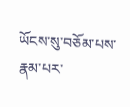ཡོངས་སུ་བཅོམ་པས་རྣམ་པར་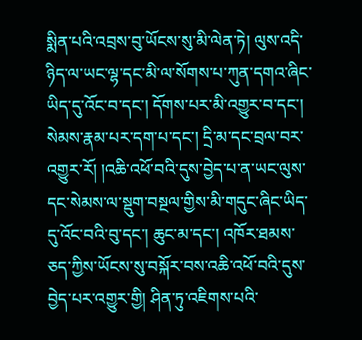སྨིན་པའི་འབྲས་བུ་ཡོངས་སུ་མི་ལེན་ཏེ། ལུས་འདི་ཉིད་ལ་ཡང་ལྷ་དང་མི་ལ་སོགས་པ་ཀུན་དགའ་ཞིང་ཡིད་དུ་འོང་བ་དང་། དོགས་པར་མི་འགྱུར་བ་དང་། སེམས་རྣམ་པར་དག་པ་དང་། དྲི་མ་དང་བྲལ་བར་འགྱུར་རོ། །འཆི་འཕོ་བའི་དུས་བྱེད་པ་ན་ཡང་ལུས་དང་སེམས་ལ་སྡུག་བསྔལ་གྱིས་མི་གདུང་ཞིང་ཡིད་དུ་འོང་བའི་བུ་དང་། ཆུང་མ་དང་། འཁོར་ཐམས་ཅད་ཀྱིས་ཡོངས་སུ་བསྐོར་བས་འཆི་འཕོ་བའི་དུས་བྱེད་པར་འགྱུར་གྱི། ཤིན་ཏུ་འཇིགས་པའི་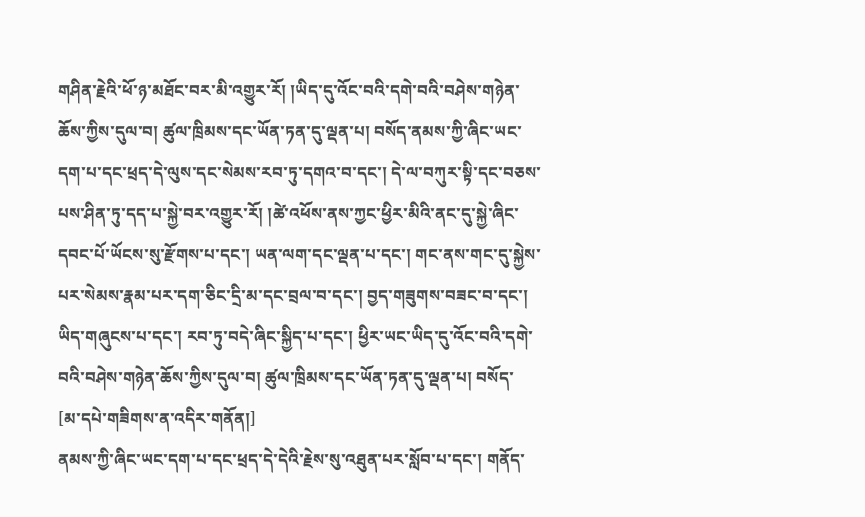གཤིན་རྗེའི་ཕོ་ཉ་མཐོང་བར་མི་འགྱུར་རོ། །ཡིད་དུ་འོང་བའི་དགེ་བའི་བཤེས་གཉེན་ཆོས་ཀྱིས་དུལ་བ། ཚུལ་ཁྲིམས་དང་ཡོན་ཏན་དུ་ལྡན་པ། བསོད་ནམས་ཀྱི་ཞིང་ཡང་དག་པ་དང་ཕྲད་དེ་ལུས་དང་སེམས་རབ་ཏུ་དགའ་བ་དང་། དེ་ལ་བཀུར་སྟི་དང་བཅས་པས་ཤིན་ཏུ་དད་པ་སྐྱེ་བར་འགྱུར་རོ། །ཚེ་འཕོས་ནས་ཀྱང་ཕྱིར་མིའི་ནང་དུ་སྐྱེ་ཞིང་དབང་པོ་ཡོངས་སུ་རྫོགས་པ་དང་། ཡན་ལག་དང་ལྡན་པ་དང་། གང་ནས་གང་དུ་སྐྱེས་པར་སེམས་རྣམ་པར་དག་ཅིང་དྲི་མ་དང་བྲལ་བ་དང་། བྱད་གཟུགས་བཟང་བ་དང་། ཡིད་གཞུངས་པ་དང་། རབ་ཏུ་བདེ་ཞིང་སྐྱིད་པ་དང་། ཕྱིར་ཡང་ཡིད་དུ་འོང་བའི་དགེ་བའི་བཤེས་གཉེན་ཆོས་ཀྱིས་དུལ་བ། ཚུལ་ཁྲིམས་དང་ཡོན་ཏན་དུ་ལྡན་པ། བསོད་
[མ་དཔེ་གཟིགས་ན་འདིར་གནོན།]
ནམས་ཀྱི་ཞིང་ཡང་དག་པ་དང་ཕྲད་དེ་དེའི་རྗེས་སུ་འཐུན་པར་སློབ་པ་དང་། གནོད་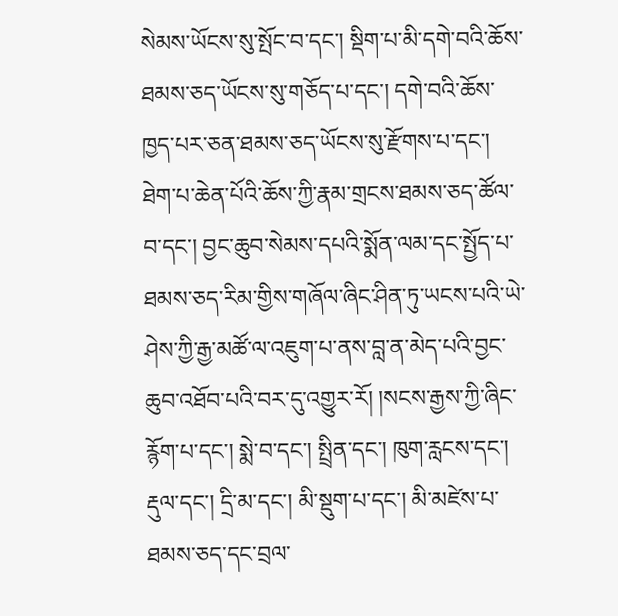སེམས་ཡོངས་སུ་སྤོང་བ་དང་། སྡིག་པ་མི་དགེ་བའི་ཆོས་ཐམས་ཅད་ཡོངས་སུ་གཅོད་པ་དང་། དགེ་བའི་ཆོས་ཁྱད་པར་ཅན་ཐམས་ཅད་ཡོངས་སུ་རྫོགས་པ་དང་། ཐེག་པ་ཆེན་པོའི་ཆོས་ཀྱི་རྣམ་གྲངས་ཐམས་ཅད་ཚོལ་བ་དང་། བྱང་ཆུབ་སེམས་དཔའི་སྨོན་ལམ་དང་སྤྱོད་པ་ཐམས་ཅད་རིམ་གྱིས་གཞོལ་ཞིང་ཤིན་ཏུ་ཡངས་པའི་ཡེ་ཤེས་ཀྱི་རྒྱ་མཚོ་ལ་འཇུག་པ་ནས་བླ་ན་མེད་པའི་བྱང་ཆུབ་འཐོབ་པའི་བར་དུ་འགྱུར་རོ། །སངས་རྒྱས་ཀྱི་ཞིང་རྙོག་པ་དང་། སྨེ་བ་དང་། སྤྲིན་དང་། ཁུག་རླངས་དང་། རྡུལ་དང་། དྲི་མ་དང་། མི་སྡུག་པ་དང་། མི་མཛེས་པ་ཐམས་ཅད་དང་བྲལ་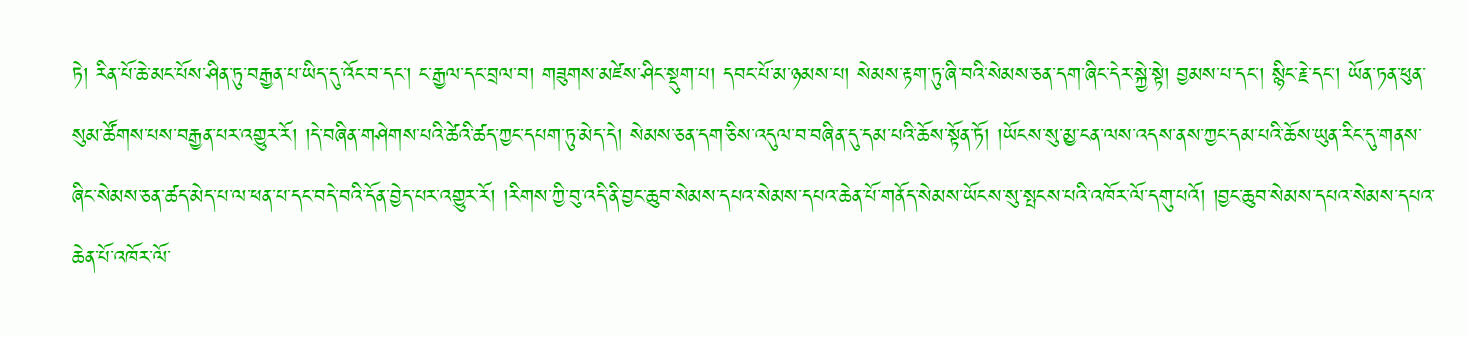ཏེ། རིན་པོ་ཆེ་མང་པོས་ཤིན་ཏུ་བརྒྱན་པ་ཡིད་དུ་འོང་བ་དང་། ང་རྒྱལ་དང་བྲལ་བ། གཟུགས་མཛེས་ཤིང་སྡུག་པ། དབང་པོ་མ་ཉམས་པ། སེམས་རྟག་ཏུ་ཞི་བའི་སེམས་ཅན་དག་ཞིང་དེར་སྐྱེ་སྟེ། བྱམས་པ་དང་། སྙིང་རྗེ་དང་། ཡོན་ཏན་ཕུན་སུམ་ཚོགས་པས་བརྒྱན་པར་འགྱུར་རོ། །དེ་བཞིན་གཤེགས་པའི་ཚེའི་ཚད་ཀྱང་དཔག་ཏུ་མེད་དེ། སེམས་ཅན་དག་ཅིས་འདུལ་བ་བཞིན་དུ་དམ་པའི་ཆོས་སྟོན་ཏོ། །ཡོངས་སུ་མྱ་ངན་ལས་འདས་ནས་ཀྱང་དམ་པའི་ཆོས་ཡུན་རིང་དུ་གནས་ཞིང་སེམས་ཅན་ཚད་མེད་པ་ལ་ཕན་པ་དང་བདེ་བའི་དོན་བྱེད་པར་འགྱུར་རོ། །རིགས་ཀྱི་བུ་འདི་ནི་བྱང་ཆུབ་སེམས་དཔའ་སེམས་དཔའ་ཆེན་པོ་གནོད་སེམས་ཡོངས་སུ་སྤངས་པའི་འཁོར་ལོ་དགུ་པའོ། །བྱང་ཆུབ་སེམས་དཔའ་སེམས་དཔའ་ཆེན་པོ་འཁོར་ལོ་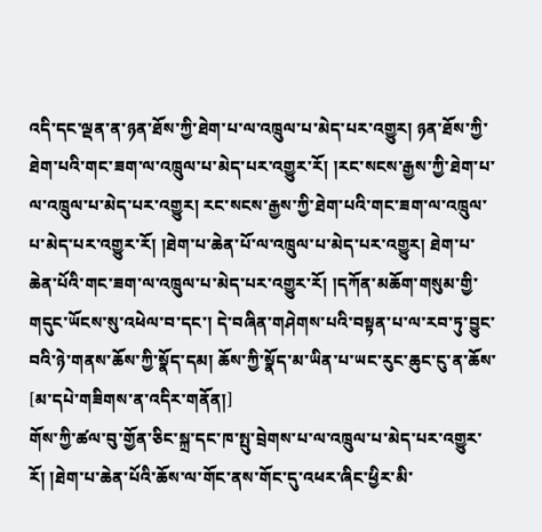འདི་དང་ལྡན་ན་ཉན་ཐོས་ཀྱི་ཐེག་པ་ལ་འཁྲུལ་པ་མེད་པར་འགྱུར། ཉན་ཐོས་ཀྱི་ཐེག་པའི་གང་ཟག་ལ་འཁྲུལ་པ་མེད་པར་འགྱུར་རོ། །རང་སངས་རྒྱས་ཀྱི་ཐེག་པ་ལ་འཁྲུལ་པ་མེད་པར་འགྱུར། རང་སངས་རྒྱས་ཀྱི་ཐེག་པའི་གང་ཟག་ལ་འཁྲུལ་པ་མེད་པར་འགྱུར་རོ། །ཐེག་པ་ཆེན་པོ་ལ་འཁྲུལ་པ་མེད་པར་འགྱུར། ཐེག་པ་ཆེན་པོའི་གང་ཟག་ལ་འཁྲུལ་པ་མེད་པར་འགྱུར་རོ། །དཀོན་མཆོག་གསུམ་གྱི་གདུང་ཡོངས་སུ་འཕེལ་བ་དང་། དེ་བཞིན་གཤེགས་པའི་བསྟན་པ་ལ་རབ་ཏུ་བྱུང་བའི་ཉེ་གནས་ཆོས་ཀྱི་སྣོད་དམ། ཆོས་ཀྱི་སྣོད་མ་ཡིན་པ་ཡང་རུང་ཆུང་ངུ་ན་ཆོས་
[མ་དཔེ་གཟིགས་ན་འདིར་གནོན།]
གོས་ཀྱི་ཚལ་བུ་གྱོན་ཅིང་སྐྲ་དང་ཁ་སྤུ་བྲེགས་པ་ལ་འཁྲུལ་པ་མེད་པར་འགྱུར་རོ། །ཐེག་པ་ཆེན་པོའི་ཆོས་ལ་གོང་ནས་གོང་དུ་འཕར་ཞིང་ཕྱིར་མི་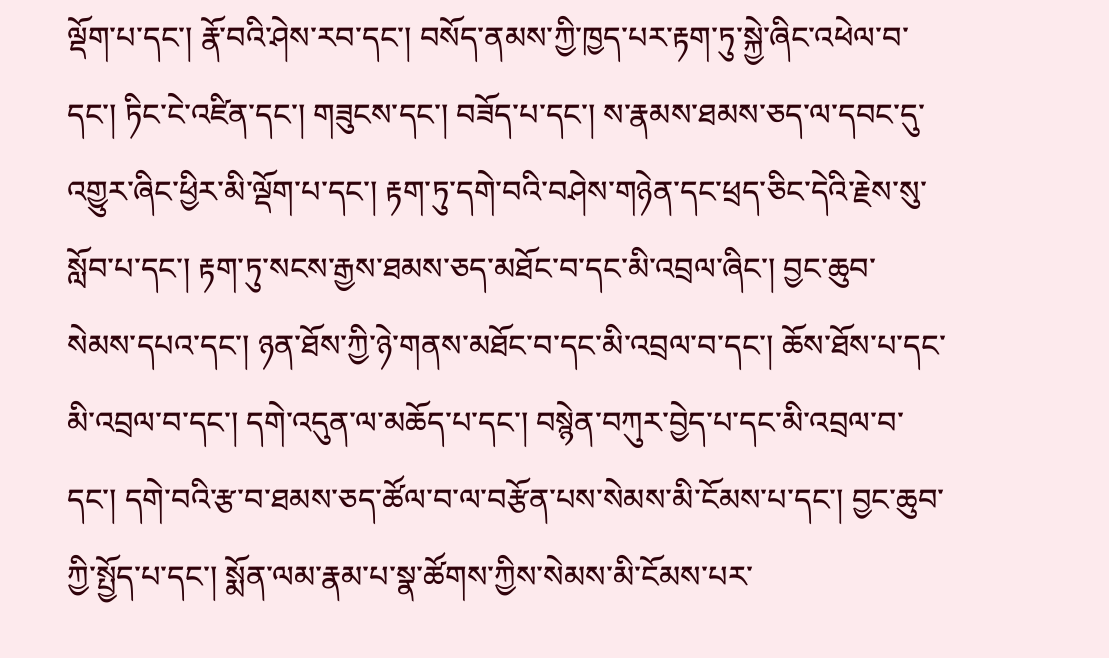ལྡོག་པ་དང་། རྣོ་བའི་ཤེས་རབ་དང་། བསོད་ནམས་ཀྱི་ཁྱད་པར་རྟག་ཏུ་སྐྱེ་ཞིང་འཕེལ་བ་དང་། ཏིང་ངེ་འཛིན་དང་། གཟུངས་དང་། བཟོད་པ་དང་། ས་རྣམས་ཐམས་ཅད་ལ་དབང་དུ་འགྱུར་ཞིང་ཕྱིར་མི་ལྡོག་པ་དང་། རྟག་ཏུ་དགེ་བའི་བཤེས་གཉེན་དང་ཕྲད་ཅིང་དེའི་རྗེས་སུ་སློབ་པ་དང་། རྟག་ཏུ་སངས་རྒྱས་ཐམས་ཅད་མཐོང་བ་དང་མི་འབྲལ་ཞིང་། བྱང་ཆུབ་སེམས་དཔའ་དང་། ཉན་ཐོས་ཀྱི་ཉེ་གནས་མཐོང་བ་དང་མི་འབྲལ་བ་དང་། ཆོས་ཐོས་པ་དང་མི་འབྲལ་བ་དང་། དགེ་འདུན་ལ་མཆོད་པ་དང་། བསྙེན་བཀུར་བྱེད་པ་དང་མི་འབྲལ་བ་དང་། དགེ་བའི་རྩ་བ་ཐམས་ཅད་ཚོལ་བ་ལ་བརྩོན་པས་སེམས་མི་ངོམས་པ་དང་། བྱང་ཆུབ་ཀྱི་སྤྱོད་པ་དང་། སྨོན་ལམ་རྣམ་པ་སྣ་ཚོགས་ཀྱིས་སེམས་མི་ངོམས་པར་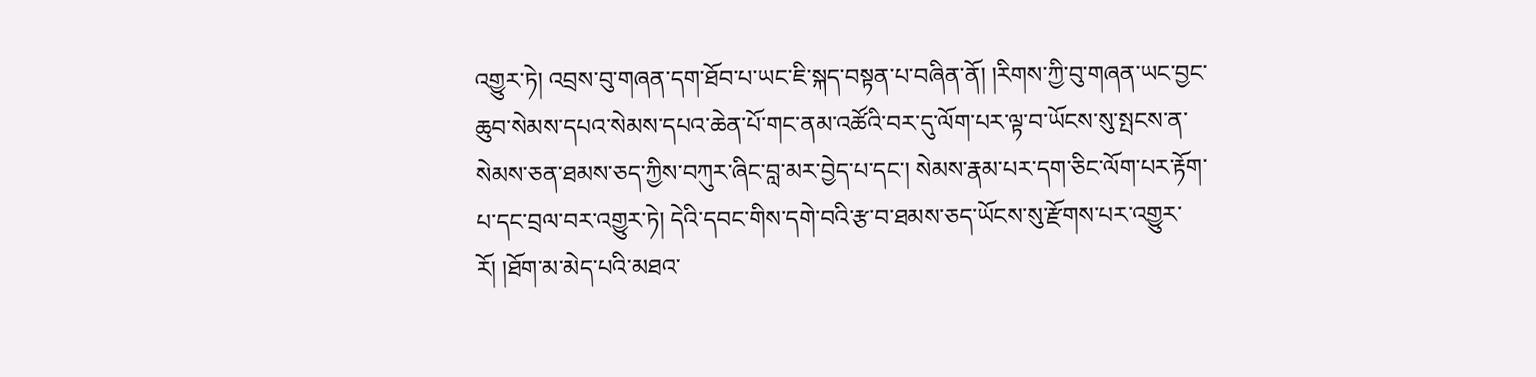འགྱུར་ཏེ། འབྲས་བུ་གཞན་དག་ཐོབ་པ་ཡང་ཇི་སྐད་བསྟན་པ་བཞིན་ནོ། །རིགས་ཀྱི་བུ་གཞན་ཡང་བྱང་ཆུབ་སེམས་དཔའ་སེམས་དཔའ་ཆེན་པོ་གང་ནམ་འཚོའི་བར་དུ་ལོག་པར་ལྟ་བ་ཡོངས་སུ་སྤངས་ན་སེམས་ཅན་ཐམས་ཅད་ཀྱིས་བཀུར་ཞིང་བླ་མར་བྱེད་པ་དང་། སེམས་རྣམ་པར་དག་ཅིང་ལོག་པར་རྟོག་པ་དང་བྲལ་བར་འགྱུར་ཏེ། དེའི་དབང་གིས་དགེ་བའི་རྩ་བ་ཐམས་ཅད་ཡོངས་སུ་རྫོགས་པར་འགྱུར་རོ། །ཐོག་མ་མེད་པའི་མཐའ་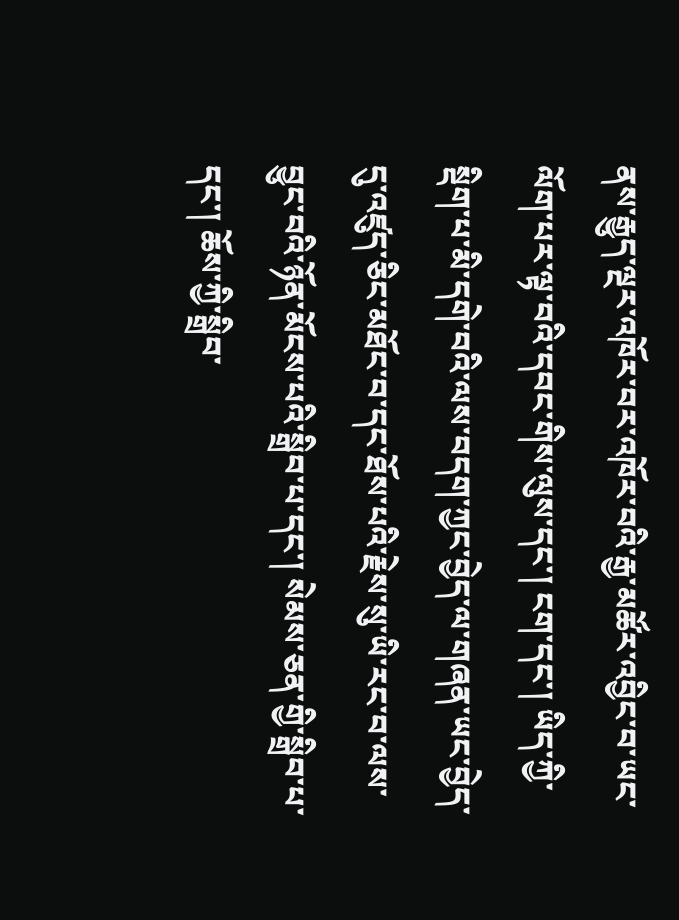ནས་རྒྱུད་ལྔར་འཁོར་བར་འཁོར་བའི་རྒྱ་མཚོར་འབྱིང་བ་ཡང་ལོག་པར་ལྟ་བའི་དབང་གིས་ལུས་དང་། ངག་དང་། ཡིད་ཀྱི་སྡིག་པ་མི་དགེ་བའི་ལས་བདག་ཀྱང་བྱེད་ལ་གཞན་ཡང་བྱེད་དུ་འཛུད་ཅིང་མཐོང་བ་དང་ཐོས་པའི་རྗེས་སུ་ཡི་རང་བ་ལས་བྱུང་བའི་ཉོན་མོངས་པའི་སྒྲིབ་པ་དང་། སེམས་ཅན་གྱི་སྒྲིབ་པ་དང་། ཆོས་ཀྱི་སྒྲིབ་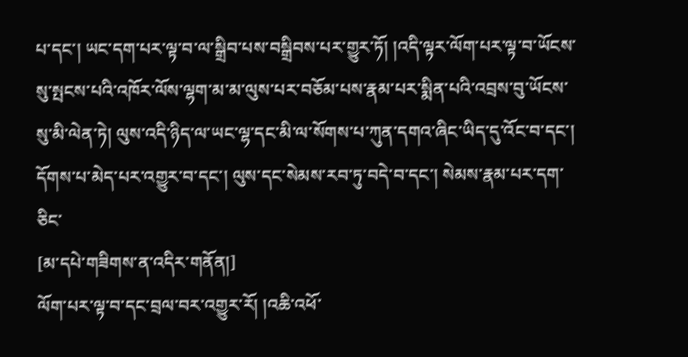པ་དང་། ཡང་དག་པར་ལྟ་བ་ལ་སྒྲིབ་པས་བསྒྲིབས་པར་གྱུར་ཏོ། །འདི་ལྟར་ལོག་པར་ལྟ་བ་ཡོངས་སུ་སྤངས་པའི་འཁོར་ལོས་ལྷག་མ་མ་ལུས་པར་བཅོམ་པས་རྣམ་པར་སྨིན་པའི་འབྲས་བུ་ཡོངས་སུ་མི་ལེན་ཏེ། ལུས་འདི་ཉིད་ལ་ཡང་ལྷ་དང་མི་ལ་སོགས་པ་ཀུན་དགའ་ཞིང་ཡིད་དུ་འོང་བ་དང་། དོགས་པ་མེད་པར་འགྱུར་བ་དང་། ལུས་དང་སེམས་རབ་ཏུ་བདེ་བ་དང་། སེམས་རྣམ་པར་དག་ཅིང་
[མ་དཔེ་གཟིགས་ན་འདིར་གནོན།]
ལོག་པར་ལྟ་བ་དང་བྲལ་བར་འགྱུར་རོ། །འཆི་འཕོ་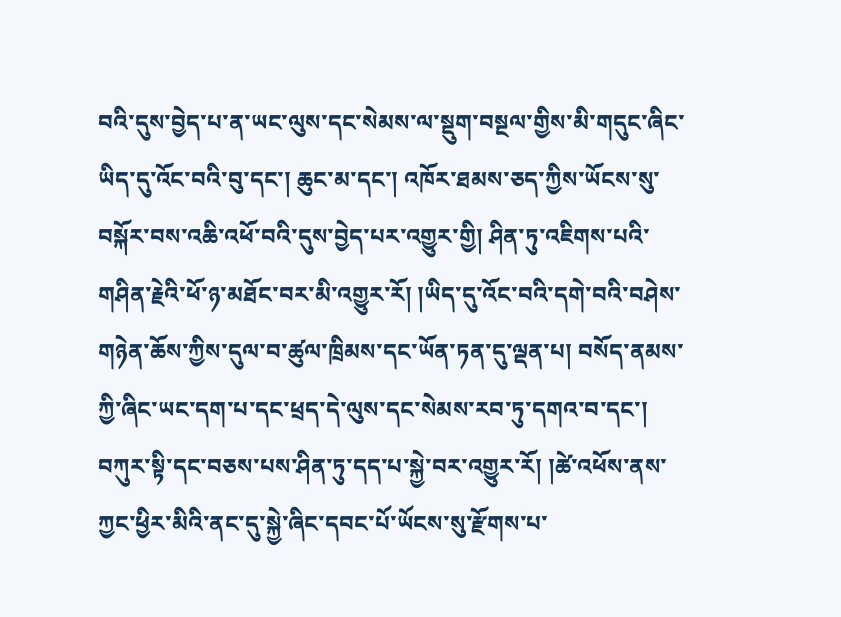བའི་དུས་བྱེད་པ་ན་ཡང་ལུས་དང་སེམས་ལ་སྡུག་བསྔལ་གྱིས་མི་གདུང་ཞིང་ཡིད་དུ་འོང་བའི་བུ་དང་། ཆུང་མ་དང་། འཁོར་ཐམས་ཅད་ཀྱིས་ཡོངས་སུ་བསྐོར་བས་འཆི་འཕོ་བའི་དུས་བྱེད་པར་འགྱུར་གྱི། ཤིན་ཏུ་འཇིགས་པའི་གཤིན་རྗེའི་ཕོ་ཉ་མཐོང་བར་མི་འགྱུར་རོ། །ཡིད་དུ་འོང་བའི་དགེ་བའི་བཤེས་གཉེན་ཆོས་ཀྱིས་དུལ་བ་ཚུལ་ཁྲིམས་དང་ཡོན་ཏན་དུ་ལྡན་པ། བསོད་ནམས་ཀྱི་ཞིང་ཡང་དག་པ་དང་ཕྲད་དེ་ལུས་དང་སེམས་རབ་ཏུ་དགའ་བ་དང་། བཀུར་སྟི་དང་བཅས་པས་ཤིན་ཏུ་དད་པ་སྐྱེ་བར་འགྱུར་རོ། །ཚེ་འཕོས་ནས་ཀྱང་ཕྱིར་མིའི་ནང་དུ་སྐྱེ་ཞིང་དབང་པོ་ཡོངས་སུ་རྫོགས་པ་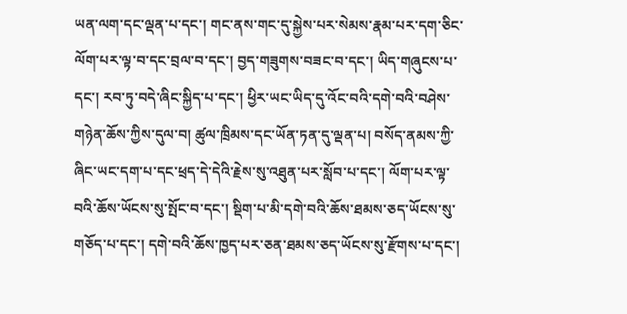ཡན་ལག་དང་ལྡན་པ་དང་། གང་ནས་གང་དུ་སྐྱེས་པར་སེམས་རྣམ་པར་དག་ཅིང་ལོག་པར་ལྟ་བ་དང་བྲལ་བ་དང་། བྱད་གཟུགས་བཟང་བ་དང་། ཡིད་གཞུངས་པ་དང་། རབ་ཏུ་བདེ་ཞིང་སྐྱིད་པ་དང་། ཕྱིར་ཡང་ཡིད་དུ་འོང་བའི་དགེ་བའི་བཤེས་གཉེན་ཆོས་ཀྱིས་དུལ་བ། ཚུལ་ཁྲིམས་དང་ཡོན་ཏན་དུ་ལྡན་པ། བསོད་ནམས་ཀྱི་ཞིང་ཡང་དག་པ་དང་ཕྲད་དེ་དེའི་རྗེས་སུ་འཐུན་པར་སློབ་པ་དང་། ལོག་པར་ལྟ་བའི་ཆོས་ཡོངས་སུ་སྤོང་བ་དང་། སྡིག་པ་མི་དགེ་བའི་ཆོས་ཐམས་ཅད་ཡོངས་སུ་གཅོད་པ་དང་། དགེ་བའི་ཆོས་ཁྱད་པར་ཅན་ཐམས་ཅད་ཡོངས་སུ་རྫོགས་པ་དང་།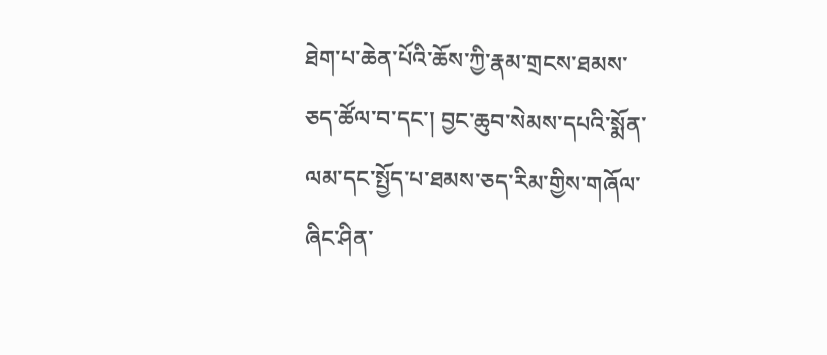ཐེག་པ་ཆེན་པོའི་ཆོས་ཀྱི་རྣམ་གྲངས་ཐམས་ཅད་ཚོལ་བ་དང་། བྱང་ཆུབ་སེམས་དཔའི་སྨོན་ལམ་དང་སྤྱོད་པ་ཐམས་ཅད་རིམ་གྱིས་གཞོལ་ཞིང་ཤིན་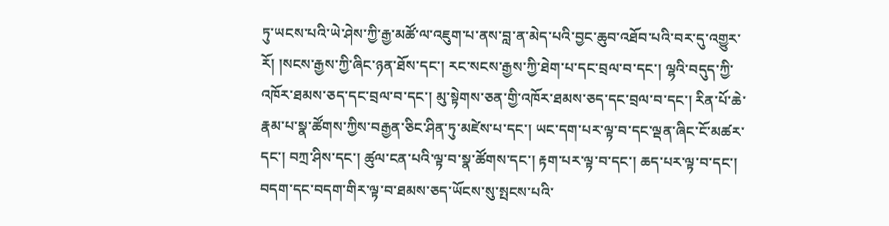ཏུ་ཡངས་པའི་ཡེ་ཤེས་ཀྱི་རྒྱ་མཚོ་ལ་འཇུག་པ་ནས་བླ་ན་མེད་པའི་བྱང་ཆུབ་འཐོབ་པའི་བར་དུ་འགྱུར་རོ། །སངས་རྒྱས་ཀྱི་ཞིང་ཉན་ཐོས་དང་། རང་སངས་རྒྱས་ཀྱི་ཐེག་པ་དང་བྲལ་བ་དང་། ལྷའི་བདུད་ཀྱི་འཁོར་ཐམས་ཅད་དང་བྲལ་བ་དང་། མུ་སྟེགས་ཅན་གྱི་འཁོར་ཐམས་ཅད་དང་བྲལ་བ་དང་། རིན་པོ་ཆེ་རྣམ་པ་སྣ་ཚོགས་ཀྱིས་བརྒྱན་ཅིང་ཤིན་ཏུ་མཛེས་པ་དང་། ཡང་དག་པར་ལྟ་བ་དང་ལྡན་ཞིང་ངོ་མཚར་དང་། བཀྲ་ཤིས་དང་། ཚུལ་ངན་པའི་ལྟ་བ་སྣ་ཚོགས་དང་། རྟག་པར་ལྟ་བ་དང་། ཆད་པར་ལྟ་བ་དང་། བདག་དང་བདག་གིར་ལྟ་བ་ཐམས་ཅད་ཡོངས་སུ་སྤངས་པའི་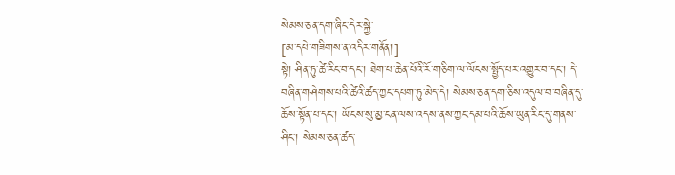སེམས་ཅན་དག་ཞིང་དེར་སྐྱེ་
[མ་དཔེ་གཟིགས་ན་འདིར་གནོན།]
སྟེ། ཤིན་ཏུ་ཚེ་རིང་བ་དང་། ཐེག་པ་ཆེན་པོའི་རོ་གཅིག་ལ་ལོངས་སྤྱོད་པར་འགྱུར་བ་དང་། དེ་བཞིན་གཤེགས་པའི་ཚེའི་ཚད་ཀྱང་དཔག་ཏུ་མེད་དེ། སེམས་ཅན་དག་ཅིས་འདུལ་བ་བཞིན་དུ་ཆོས་སྟོན་པ་དང་། ཡོངས་སུ་མྱ་ངན་ལས་འདས་ནས་ཀྱང་དམ་པའི་ཆོས་ཡུན་རིང་དུ་གནས་ཤིང་། སེམས་ཅན་ཚད་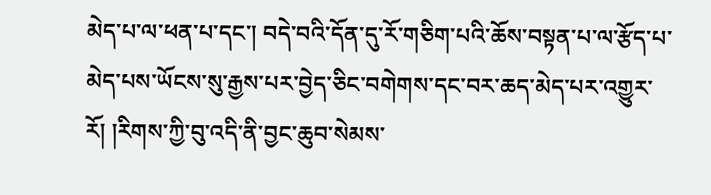མེད་པ་ལ་ཕན་པ་དང་། བདེ་བའི་དོན་དུ་རོ་གཅིག་པའི་ཆོས་བསྟན་པ་ལ་རྩོད་པ་མེད་པས་ཡོངས་སུ་རྒྱས་པར་བྱེད་ཅིང་བགེགས་དང་བར་ཆད་མེད་པར་འགྱུར་རོ། །རིགས་ཀྱི་བུ་འདི་ནི་བྱང་ཆུབ་སེམས་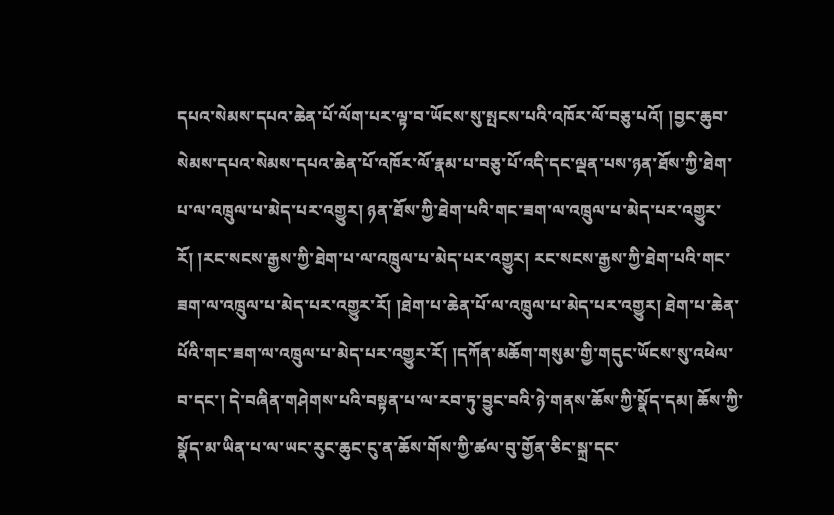དཔའ་སེམས་དཔའ་ཆེན་པོ་ལོག་པར་ལྟ་བ་ཡོངས་སུ་སྤངས་པའི་འཁོར་ལོ་བཅུ་པའོ། །བྱང་ཆུབ་སེམས་དཔའ་སེམས་དཔའ་ཆེན་པོ་འཁོར་ལོ་རྣམ་པ་བཅུ་པོ་འདི་དང་ལྡན་པས་ཉན་ཐོས་ཀྱི་ཐེག་པ་ལ་འཁྲུལ་པ་མེད་པར་འགྱུར། ཉན་ཐོས་ཀྱི་ཐེག་པའི་གང་ཟག་ལ་འཁྲུལ་པ་མེད་པར་འགྱུར་རོ། །རང་སངས་རྒྱས་ཀྱི་ཐེག་པ་ལ་འཁྲུལ་པ་མེད་པར་འགྱུར། རང་སངས་རྒྱས་ཀྱི་ཐེག་པའི་གང་ཟག་ལ་འཁྲུལ་པ་མེད་པར་འགྱུར་རོ། །ཐེག་པ་ཆེན་པོ་ལ་འཁྲུལ་པ་མེད་པར་འགྱུར། ཐེག་པ་ཆེན་པོའི་གང་ཟག་ལ་འཁྲུལ་པ་མེད་པར་འགྱུར་རོ། །དཀོན་མཆོག་གསུམ་གྱི་གདུང་ཡོངས་སུ་འཕེལ་བ་དང་། དེ་བཞིན་གཤེགས་པའི་བསྟན་པ་ལ་རབ་ཏུ་བྱུང་བའི་ཉེ་གནས་ཆོས་ཀྱི་སྣོད་དམ། ཆོས་ཀྱི་སྣོད་མ་ཡིན་པ་ལ་ཡང་རུང་ཆུང་ངུ་ན་ཆོས་གོས་ཀྱི་ཚལ་བུ་གྱོན་ཅིང་སྐྲ་དང་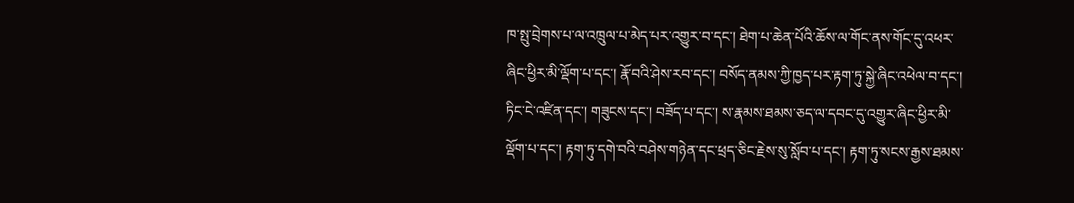ཁ་སྤུ་བྲེགས་པ་ལ་འཁྲུལ་པ་མེད་པར་འགྱུར་བ་དང་། ཐེག་པ་ཆེན་པོའི་ཆོས་ལ་གོང་ནས་གོང་དུ་འཕར་ཞིང་ཕྱིར་མི་ལྡོག་པ་དང་། རྣོ་བའི་ཤེས་རབ་དང་། བསོད་ནམས་ཀྱི་ཁྱད་པར་རྟག་ཏུ་སྐྱེ་ཞིང་འཕེལ་བ་དང་། ཏིང་ངེ་འཛིན་དང་། གཟུངས་དང་། བཟོད་པ་དང་། ས་རྣམས་ཐམས་ཅད་ལ་དབང་དུ་འགྱུར་ཞིང་ཕྱིར་མི་ལྡོག་པ་དང་། རྟག་ཏུ་དགེ་བའི་བཤེས་གཉེན་དང་ཕྲད་ཅིང་རྗེས་སུ་སློབ་པ་དང་། རྟག་ཏུ་སངས་རྒྱས་ཐམས་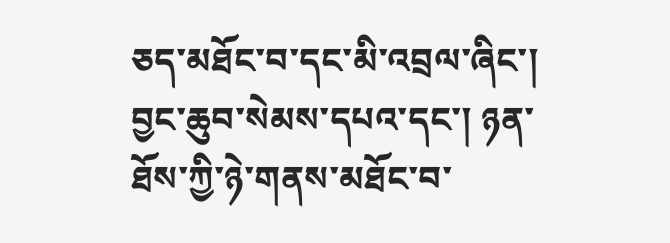ཅད་མཐོང་བ་དང་མི་འབྲལ་ཞིང་། བྱང་ཆུབ་སེམས་དཔའ་དང་། ཉན་ཐོས་ཀྱི་ཉེ་གནས་མཐོང་བ་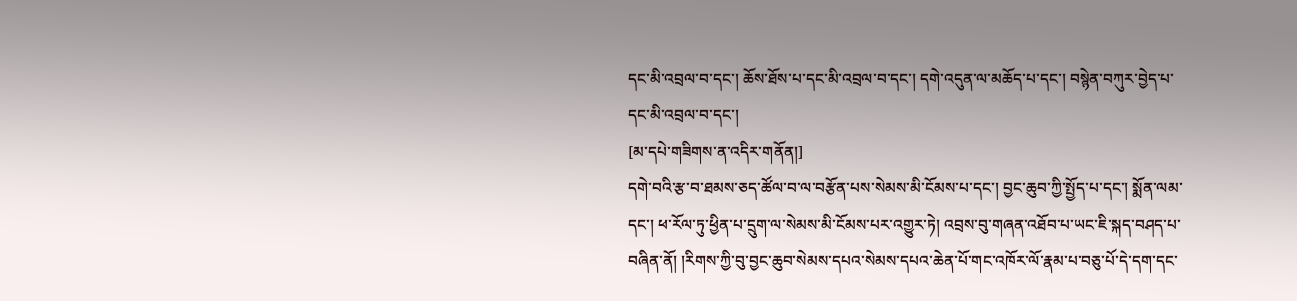དང་མི་འབྲལ་བ་དང་། ཆོས་ཐོས་པ་དང་མི་འབྲལ་བ་དང་། དགེ་འདུན་ལ་མཆོད་པ་དང་། བསྙེན་བཀུར་བྱེད་པ་དང་མི་འབྲལ་བ་དང་།
[མ་དཔེ་གཟིགས་ན་འདིར་གནོན།]
དགེ་བའི་རྩ་བ་ཐམས་ཅད་ཚོལ་བ་ལ་བརྩོན་པས་སེམས་མི་ངོམས་པ་དང་། བྱང་ཆུབ་ཀྱི་སྤྱོད་པ་དང་། སྨོན་ལམ་དང་། ཕ་རོལ་ཏུ་ཕྱིན་པ་དྲུག་ལ་སེམས་མི་ངོམས་པར་འགྱུར་ཏེ། འབྲས་བུ་གཞན་འཐོབ་པ་ཡང་ཇི་སྐད་བཤད་པ་བཞིན་ནོ། །རིགས་ཀྱི་བུ་བྱང་ཆུབ་སེམས་དཔའ་སེམས་དཔའ་ཆེན་པོ་གང་འཁོར་ལོ་རྣམ་པ་བཅུ་པོ་དེ་དག་དང་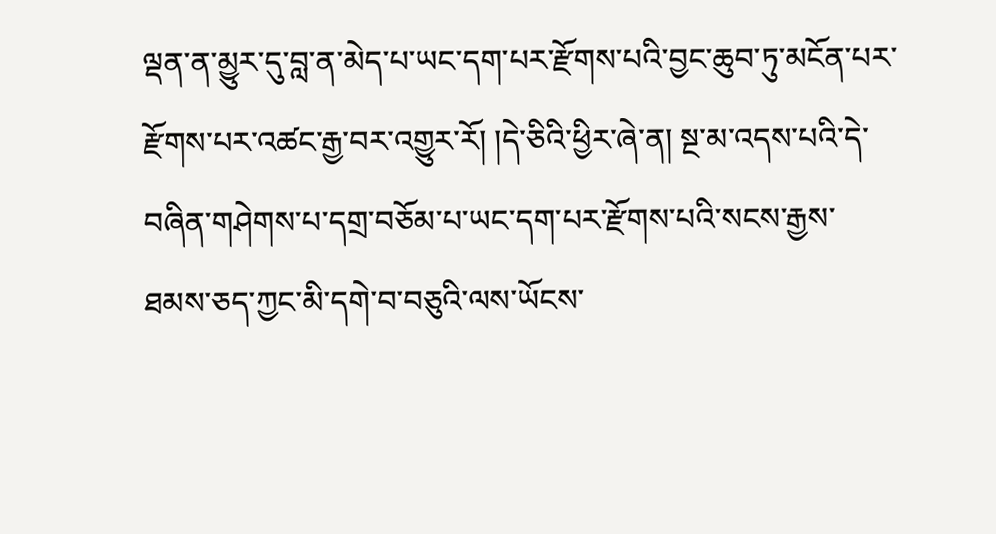ལྡན་ན་མྱུར་དུ་བླ་ན་མེད་པ་ཡང་དག་པར་རྫོགས་པའི་བྱང་ཆུབ་ཏུ་མངོན་པར་རྫོགས་པར་འཚང་རྒྱ་བར་འགྱུར་རོ། །དེ་ཅིའི་ཕྱིར་ཞེ་ན། སྔ་མ་འདས་པའི་དེ་བཞིན་གཤེགས་པ་དགྲ་བཅོམ་པ་ཡང་དག་པར་རྫོགས་པའི་སངས་རྒྱས་ཐམས་ཅད་ཀྱང་མི་དགེ་བ་བཅུའི་ལས་ཡོངས་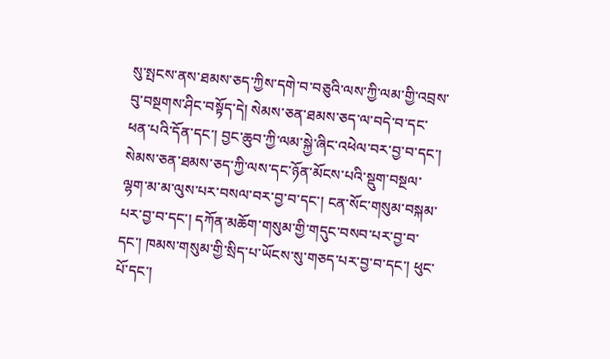སུ་སྤངས་ནས་ཐམས་ཅད་ཀྱིས་དགེ་བ་བཅུའི་ལས་ཀྱི་ལམ་གྱི་འབྲས་བུ་བསྔགས་ཤིང་བསྟོད་དེ། སེམས་ཅན་ཐམས་ཅད་ལ་བདེ་བ་དང་ཕན་པའི་དོན་དང་། བྱང་ཆུབ་ཀྱི་ལམ་སྐྱེ་ཞིང་འཕེལ་བར་བྱ་བ་དང་། སེམས་ཅན་ཐམས་ཅད་ཀྱི་ལས་དང་ཉོན་མོངས་པའི་སྡུག་བསྔལ་ལྷག་མ་མ་ལུས་པར་བསལ་བར་བྱ་བ་དང་། ངན་སོང་གསུམ་བསྐམ་པར་བྱ་བ་དང་། དཀོན་མཆོག་གསུམ་གྱི་གདུང་བསབ་པར་བྱ་བ་དང་། ཁམས་གསུམ་གྱི་སྲིད་པ་ཡོངས་སུ་གཅད་པར་བྱ་བ་དང་། ཕུང་པོ་དང་།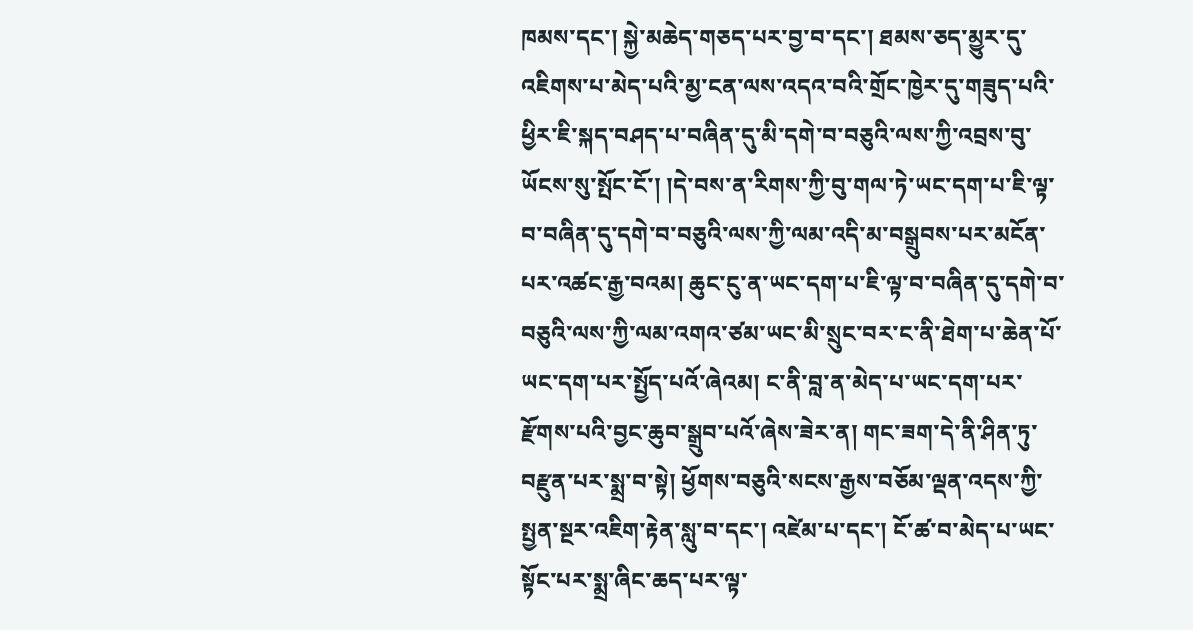ཁམས་དང་། སྐྱེ་མཆེད་གཅད་པར་བྱ་བ་དང་། ཐམས་ཅད་མྱུར་དུ་འཇིགས་པ་མེད་པའི་མྱ་ངན་ལས་འདའ་བའི་གྲོང་ཁྱེར་དུ་གཟུད་པའི་ཕྱིར་ཇི་སྐད་བཤད་པ་བཞིན་དུ་མི་དགེ་བ་བཅུའི་ལས་ཀྱི་འབྲས་བུ་ཡོངས་སུ་སྤོང་ངོ་། །དེ་བས་ན་རིགས་ཀྱི་བུ་གལ་ཏེ་ཡང་དག་པ་ཇི་ལྟ་བ་བཞིན་དུ་དགེ་བ་བཅུའི་ལས་ཀྱི་ལམ་འདི་མ་བསྒྲུབས་པར་མངོན་པར་འཚང་རྒྱ་བའམ། ཆུང་ངུ་ན་ཡང་དག་པ་ཇི་ལྟ་བ་བཞིན་དུ་དགེ་བ་བཅུའི་ལས་ཀྱི་ལམ་འགའ་ཙམ་ཡང་མི་སྲུང་བར་ང་ནི་ཐེག་པ་ཆེན་པོ་ཡང་དག་པར་སྤྱོད་པའོ་ཞེའམ། ང་ནི་བླ་ན་མེད་པ་ཡང་དག་པར་རྫོགས་པའི་བྱང་ཆུབ་སྒྲུབ་པའོ་ཞེས་ཟེར་ན། གང་ཟག་དེ་ནི་ཤིན་ཏུ་བརྫུན་པར་སྨྲ་བ་སྟེ། ཕྱོགས་བཅུའི་སངས་རྒྱས་བཅོམ་ལྡན་འདས་ཀྱི་སྤྱན་སྔར་འཇིག་རྟེན་སླུ་བ་དང་། འཛེམ་པ་དང་། ངོ་ཚ་བ་མེད་པ་ཡང་སྟོང་པར་སྨྲ་ཞིང་ཆད་པར་ལྟ་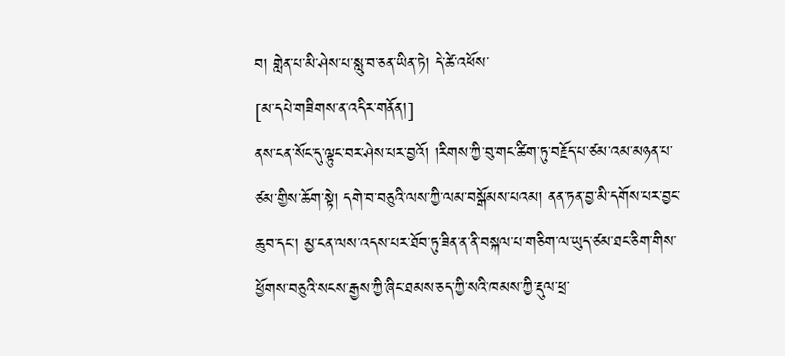བ། གླེན་པ་མི་ཤེས་པ་སླུ་བ་ཅན་ཡིན་ཏེ། དེ་ཚེ་འཕོས་
[མ་དཔེ་གཟིགས་ན་འདིར་གནོན།]
ནས་ངན་སོང་དུ་ལྟུང་བར་ཤེས་པར་བྱའོ། །རིགས་ཀྱི་བུ་གང་ཚིག་ཏུ་བརྗོད་པ་ཙམ་འམ་མཉན་པ་ཙམ་གྱིས་ཆོག་སྟེ། དགེ་བ་བཅུའི་ལས་ཀྱི་ལམ་བསྒོམས་པའམ། ནན་ཏན་བྱ་མི་དགོས་པར་བྱང་ཆུབ་དང་། མྱ་ངན་ལས་འདས་པར་ཐོབ་ཏུ་ཟིན་ན་ནི་བསྐལ་པ་གཅིག་ལ་ཡུད་ཙམ་ཐང་ཅིག་གིས་ཕྱོགས་བཅུའི་སངས་རྒྱས་ཀྱི་ཞིང་ཐམས་ཅད་ཀྱི་སའི་ཁམས་ཀྱི་རྡུལ་ཕྲ་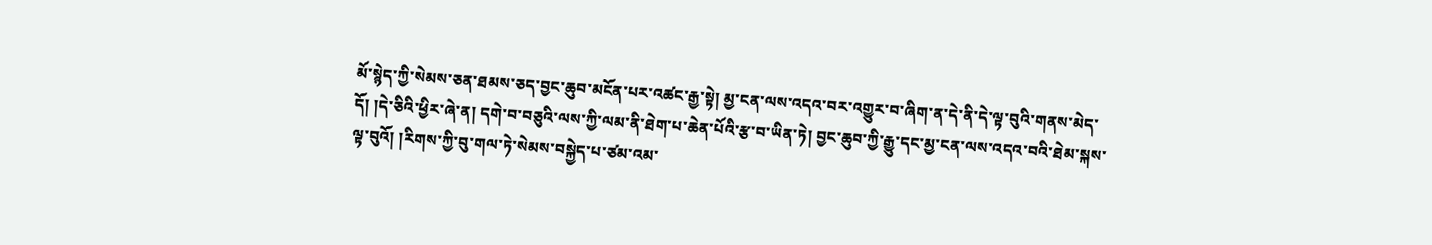མོ་སྙེད་ཀྱི་སེམས་ཅན་ཐམས་ཅད་བྱང་ཆུབ་མངོན་པར་འཚང་རྒྱ་སྟེ། མྱ་ངན་ལས་འདའ་བར་འགྱུར་བ་ཞིག་ན་དེ་ནི་དེ་ལྟ་བུའི་གནས་མེད་དོ། །དེ་ཅིའི་ཕྱིར་ཞེ་ན། དགེ་བ་བཅུའི་ལས་ཀྱི་ལམ་ནི་ཐེག་པ་ཆེན་པོའི་རྩ་བ་ཡིན་ཏེ། བྱང་ཆུབ་ཀྱི་རྒྱུ་དང་མྱ་ངན་ལས་འདའ་བའི་ཐེམ་སྐས་ལྟ་བུའོ། །རིགས་ཀྱི་བུ་གལ་ཏེ་སེམས་བསྐྱེད་པ་ཙམ་འམ་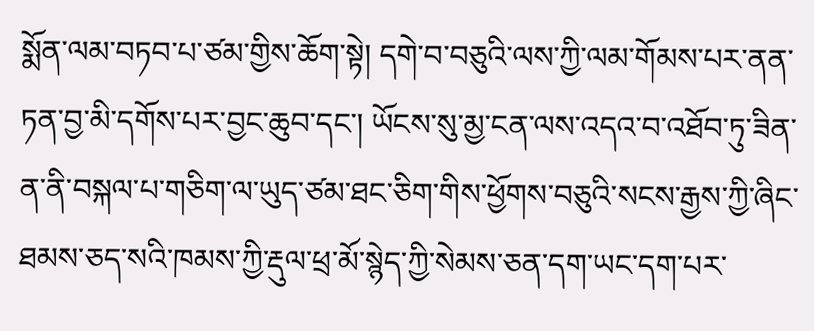སྨོན་ལམ་བཏབ་པ་ཙམ་གྱིས་ཆོག་སྟེ། དགེ་བ་བཅུའི་ལས་ཀྱི་ལམ་གོམས་པར་ནན་ཏན་བྱ་མི་དགོས་པར་བྱང་ཆུབ་དང་། ཡོངས་སུ་མྱ་ངན་ལས་འདའ་བ་འཐོབ་ཏུ་ཟིན་ན་ནི་བསྐལ་པ་གཅིག་ལ་ཡུད་ཙམ་ཐང་ཅིག་གིས་ཕྱོགས་བཅུའི་སངས་རྒྱས་ཀྱི་ཞིང་ཐམས་ཅད་སའི་ཁམས་ཀྱི་རྡུལ་ཕྲ་མོ་སྙེད་ཀྱི་སེམས་ཅན་དག་ཡང་དག་པར་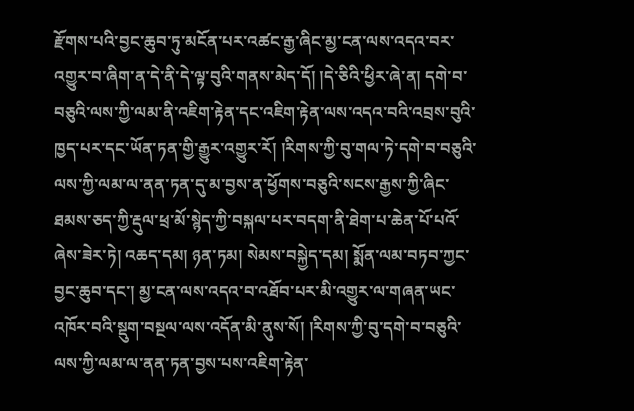རྫོགས་པའི་བྱང་ཆུབ་ཏུ་མངོན་པར་འཚང་རྒྱ་ཞིང་མྱ་ངན་ལས་འདའ་བར་འགྱུར་བ་ཞིག་ན་དེ་ནི་དེ་ལྟ་བུའི་གནས་མེད་དོ། །དེ་ཅིའི་ཕྱིར་ཞེ་ན། དགེ་བ་བཅུའི་ལས་ཀྱི་ལམ་ནི་འཇིག་རྟེན་དང་འཇིག་རྟེན་ལས་འདའ་བའི་འབྲས་བུའི་ཁྱད་པར་དང་ཡོན་ཏན་གྱི་རྒྱུར་འགྱུར་རོ། །རིགས་ཀྱི་བུ་གལ་ཏེ་དགེ་བ་བཅུའི་ལས་ཀྱི་ལམ་ལ་ནན་ཏན་དུ་མ་བྱས་ན་ཕྱོགས་བཅུའི་སངས་རྒྱས་ཀྱི་ཞིང་ཐམས་ཅད་ཀྱི་རྡུལ་ཕྲ་མོ་སྙེད་ཀྱི་བསྐལ་པར་བདག་ནི་ཐེག་པ་ཆེན་པོ་པའོ་ཞེས་ཟེར་ཏེ། འཆད་དམ། ཉན་ཏམ། སེམས་བསྐྱེད་དམ། སྨོན་ལམ་བཏབ་ཀྱང་བྱང་ཆུབ་དང་། མྱ་ངན་ལས་འདའ་བ་འཐོབ་པར་མི་འགྱུར་ལ་གཞན་ཡང་འཁོར་བའི་སྡུག་བསྔལ་ལས་འདོན་མི་ནུས་སོ། །རིགས་ཀྱི་བུ་དགེ་བ་བཅུའི་ལས་ཀྱི་ལམ་ལ་ནན་ཏན་བྱས་པས་འཇིག་རྟེན་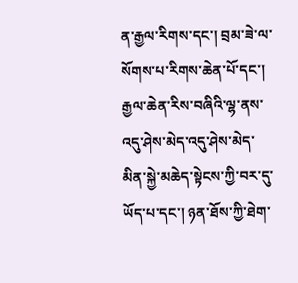ན་རྒྱལ་རིགས་དང་། བྲམ་ཟེ་ལ་སོགས་པ་རིགས་ཆེན་པོ་དང་། རྒྱལ་ཆེན་རིས་བཞིའི་ལྷ་ནས་འདུ་ཤེས་མེད་འདུ་ཤེས་མེད་མིན་སྐྱེ་མཆེད་སྟེངས་ཀྱི་བར་དུ་ཡོད་པ་དང་། ཉན་ཐོས་ཀྱི་ཐེག་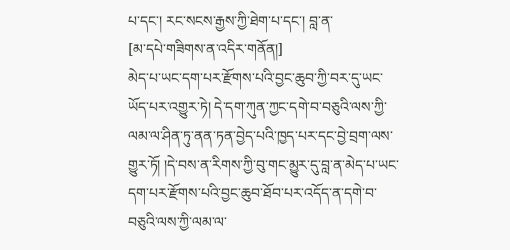པ་དང་། རང་སངས་རྒྱས་ཀྱི་ཐེག་པ་དང་། བླ་ན་
[མ་དཔེ་གཟིགས་ན་འདིར་གནོན།]
མེད་པ་ཡང་དག་པར་རྫོགས་པའི་བྱང་ཆུབ་ཀྱི་བར་དུ་ཡང་ཡོད་པར་འགྱུར་ཏེ། དེ་དག་ཀུན་ཀྱང་དགེ་བ་བཅུའི་ལས་ཀྱི་ལམ་ལ་ཤིན་ཏུ་ནན་ཏན་བྱེད་པའི་ཁྱད་པར་དང་བྱེ་བྲག་ལས་གྱུར་ཏོ། །དེ་བས་ན་རིགས་ཀྱི་བུ་གང་མྱུར་དུ་བླ་ན་མེད་པ་ཡང་དག་པར་རྫོགས་པའི་བྱང་ཆུབ་ཐོབ་པར་འདོད་ན་དགེ་བ་བཅུའི་ལས་ཀྱི་ལམ་ལ་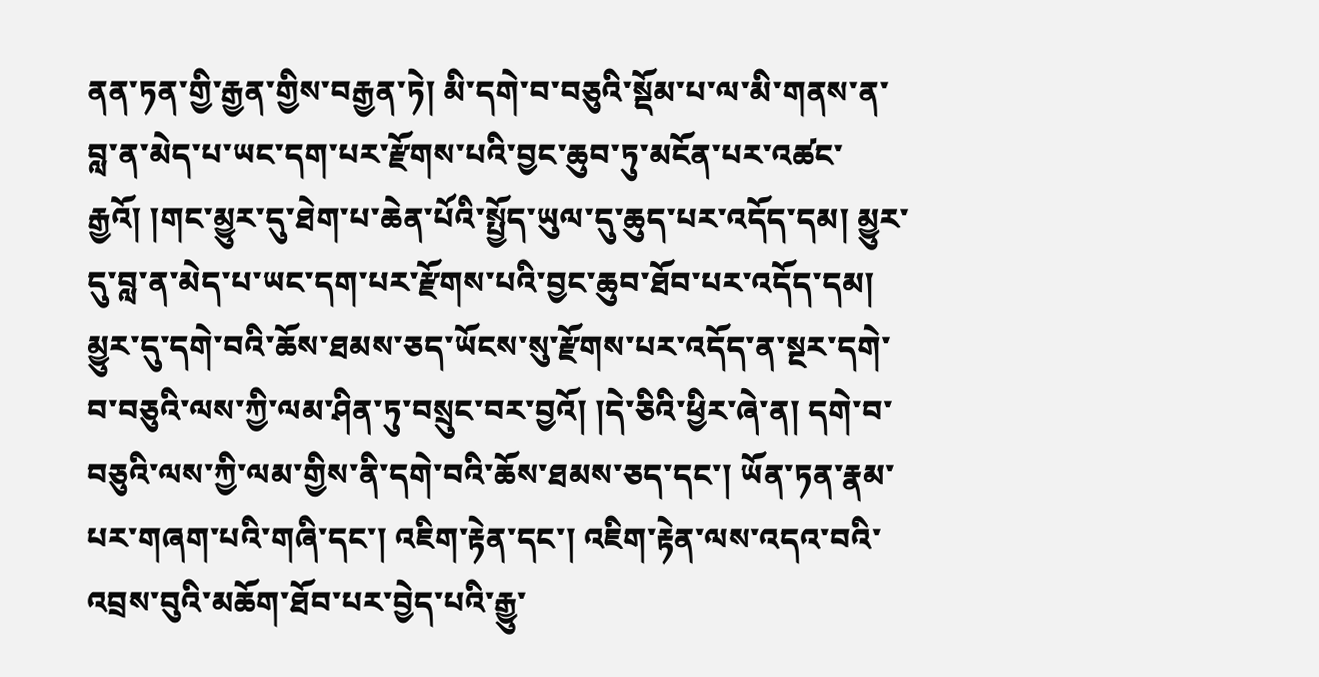ནན་ཏན་གྱི་རྒྱན་གྱིས་བརྒྱན་ཏེ། མི་དགེ་བ་བཅུའི་སྡོམ་པ་ལ་མི་གནས་ན་བླ་ན་མེད་པ་ཡང་དག་པར་རྫོགས་པའི་བྱང་ཆུབ་ཏུ་མངོན་པར་འཚང་རྒྱའོ། །གང་མྱུར་དུ་ཐེག་པ་ཆེན་པོའི་སྤྱོད་ཡུལ་དུ་ཆུད་པར་འདོད་དམ། མྱུར་དུ་བླ་ན་མེད་པ་ཡང་དག་པར་རྫོགས་པའི་བྱང་ཆུབ་ཐོབ་པར་འདོད་དམ། མྱུར་དུ་དགེ་བའི་ཆོས་ཐམས་ཅད་ཡོངས་སུ་རྫོགས་པར་འདོད་ན་སྔར་དགེ་བ་བཅུའི་ལས་ཀྱི་ལམ་ཤིན་ཏུ་བསྲུང་བར་བྱའོ། །དེ་ཅིའི་ཕྱིར་ཞེ་ན། དགེ་བ་བཅུའི་ལས་ཀྱི་ལམ་གྱིས་ནི་དགེ་བའི་ཆོས་ཐམས་ཅད་དང་། ཡོན་ཏན་རྣམ་པར་གཞག་པའི་གཞི་དང་། འཇིག་རྟེན་དང་། འཇིག་རྟེན་ལས་འདའ་བའི་འབྲས་བུའི་མཆོག་ཐོབ་པར་བྱེད་པའི་རྒྱུ་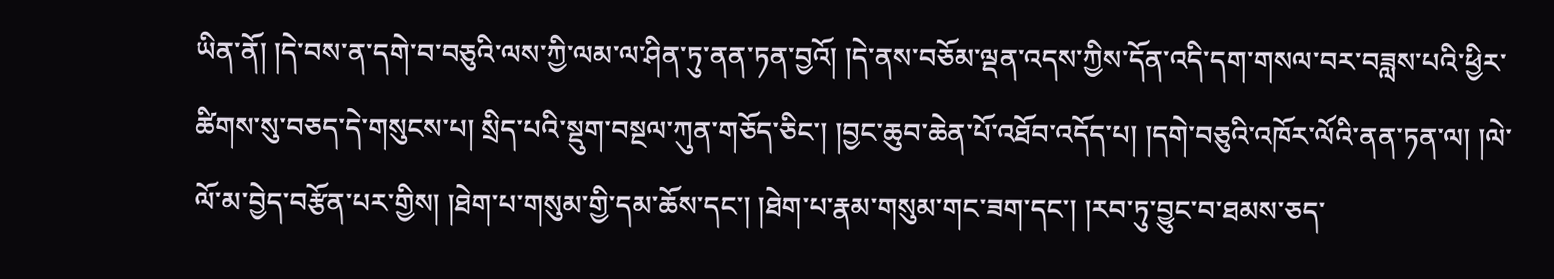ཡིན་ནོ། །དེ་བས་ན་དགེ་བ་བཅུའི་ལས་ཀྱི་ལམ་ལ་ཤིན་ཏུ་ནན་ཏན་བྱའོ། །དེ་ནས་བཅོམ་ལྡན་འདས་ཀྱིས་དོན་འདི་དག་གསལ་བར་བཟླས་པའི་ཕྱིར་ཚིགས་སུ་བཅད་དེ་གསུངས་པ། སྲིད་པའི་སྡུག་བསྔལ་ཀུན་གཅོད་ཅིང་། །བྱང་ཆུབ་ཆེན་པོ་འཐོབ་འདོད་པ། །དགེ་བཅུའི་འཁོར་ལོའི་ནན་ཏན་ལ། །ལེ་ལོ་མ་བྱེད་བརྩོན་པར་གྱིས། །ཐེག་པ་གསུམ་གྱི་དམ་ཆོས་དང་། །ཐེག་པ་རྣམ་གསུམ་གང་ཟག་དང་། །རབ་ཏུ་བྱུང་བ་ཐམས་ཅད་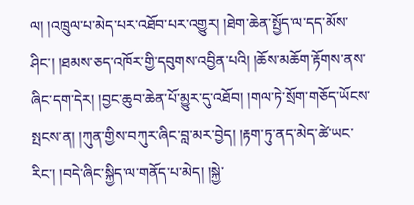ལ། །འཁྲུལ་པ་མེད་པར་འཐོབ་པར་འགྱུར། །ཐེག་ཆེན་སྤྱོད་ལ་དད་མོས་ཤིང་། །ཐམས་ཅད་འཁོར་གྱི་དབུགས་འབྱིན་པའི། །ཆོས་མཆོག་རྟོགས་ནས་ཞིང་དག་དེར། །བྱང་ཆུབ་ཆེན་པོ་མྱུར་དུ་འཐོབ། །གལ་ཏེ་སྲོག་གཅོད་ཡོངས་སྤངས་ན། །ཀུན་གྱིས་བཀུར་ཞིང་བླ་མར་བྱེད། །རྟག་ཏུ་ནད་མེད་ཚེ་ཡང་རིང་། །བདེ་ཞིང་སྐྱིད་ལ་གནོད་པ་མེད། །སྐྱེ་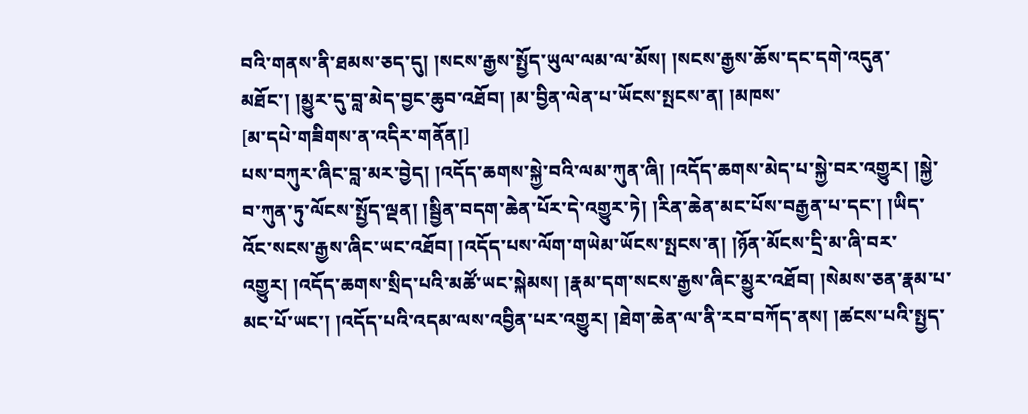བའི་གནས་ནི་ཐམས་ཅད་དུ། །སངས་རྒྱས་སྤྱོད་ཡུལ་ལམ་ལ་མོས། །སངས་རྒྱས་ཆོས་དང་དགེ་འདུན་མཐོང་། །མྱུར་དུ་བླ་མེད་བྱང་ཆུབ་འཐོབ། །མ་བྱིན་ལེན་པ་ཡོངས་སྤངས་ན། །མཁས་
[མ་དཔེ་གཟིགས་ན་འདིར་གནོན།]
པས་བཀུར་ཞིང་བླ་མར་བྱེད། །འདོད་ཆགས་སྐྱེ་བའི་ལམ་ཀུན་ཞི། །འདོད་ཆགས་མེད་པ་སྐྱེ་བར་འགྱུར། །སྐྱེ་བ་ཀུན་ཏུ་ལོངས་སྤྱོད་ལྡན། །སྦྱིན་བདག་ཆེན་པོར་དེ་འགྱུར་ཏེ། །རིན་ཆེན་མང་པོས་བརྒྱན་པ་དང་། །ཡིད་འོང་སངས་རྒྱས་ཞིང་ཡང་འཐོབ། །འདོད་པས་ལོག་གཡེམ་ཡོངས་སྤངས་ན། །ཉོན་མོངས་དྲི་མ་ཞི་བར་འགྱུར། །འདོད་ཆགས་སྲིད་པའི་མཚོ་ཡང་སྐེམས། །རྣམ་དག་སངས་རྒྱས་ཞིང་མྱུར་འཐོབ། །སེམས་ཅན་རྣམ་པ་མང་པོ་ཡང་། །འདོད་པའི་འདམ་ལས་འབྱིན་པར་འགྱུར། །ཐེག་ཆེན་ལ་ནི་རབ་བཀོད་ནས། །ཚངས་པའི་སྤྱད་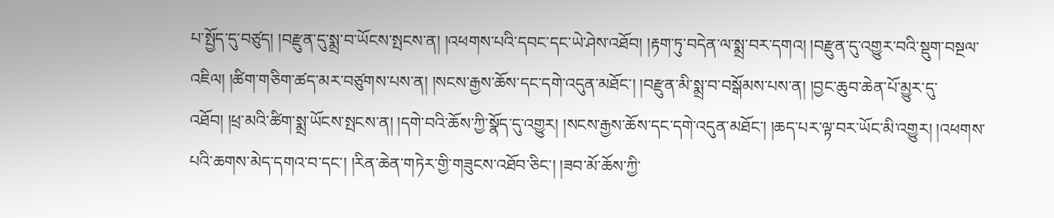པ་སྤྱོད་དུ་བཙུད། །བརྫུན་དུ་སྨྲ་བ་ཡོངས་སྤངས་ན། །འཕགས་པའི་དབང་དང་ཡེ་ཤེས་འཐོབ། །རྟག་ཏུ་བདེན་ལ་སྨྲ་བར་དགའ། །བརྫུན་དུ་འགྱུར་བའི་སྡུག་བསྔལ་འཇིལ། །ཚིག་གཅིག་ཚད་མར་བཙུགས་པས་ན། །སངས་རྒྱས་ཆོས་དང་དགེ་འདུན་མཐོང་། །བརྫུན་མི་སྨྲ་བ་བསྒོམས་པས་ན། །བྱང་ཆུབ་ཆེན་པོ་མྱུར་དུ་འཐོབ། །ཕྲ་མའི་ཚིག་སྨྲ་ཡོངས་སྤངས་ན། །དགེ་བའི་ཆོས་ཀྱི་སྣོད་དུ་འགྱུར། །སངས་རྒྱས་ཆོས་དང་དགེ་འདུན་མཐོང་། །ཆད་པར་ལྟ་བར་ཡོང་མི་འགྱུར། །འཕགས་པའི་ཆགས་མེད་དགའ་བ་དང་། །རིན་ཆེན་གཏེར་གྱི་གཟུངས་འཐོབ་ཅིང་། །ཟབ་མོ་ཆོས་ཀྱི་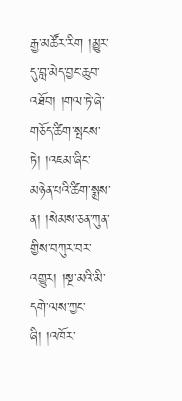རྒྱ་མཚོར་རིག །མྱུར་དུ་བླ་མེད་བྱང་ཆུབ་འཐོབ། །གལ་ཏེ་ཞེ་གཅོད་ཚིག་སྤངས་ཏེ། །འཇམ་ཞིང་མཉེན་པའི་ཚིག་སྨྲས་ན། །སེམས་ཅན་ཀུན་གྱིས་བཀུར་བར་འགྱུར། །སྔ་མའི་མི་དགེ་ལས་ཀྱང་ཞི། །འཁོར་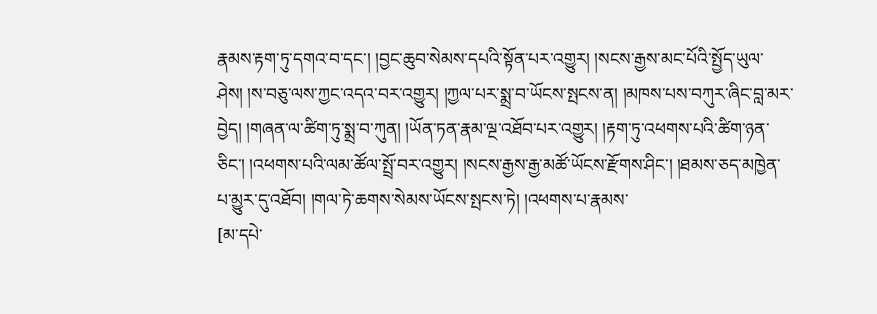རྣམས་རྟག་ཏུ་དགའ་བ་དང་། །བྱང་ཆུབ་སེམས་དཔའི་སྟོན་པར་འགྱུར། །སངས་རྒྱས་མང་པོའི་སྤྱོད་ཡུལ་ཤེས། །ས་བཅུ་ལས་ཀྱང་འདའ་བར་འགྱུར། །ཀྱལ་པར་སྨྲ་བ་ཡོངས་སྤངས་ན། །མཁས་པས་བཀུར་ཞིང་བླ་མར་བྱེད། །གཞན་ལ་ཚིག་ཏུ་སྨྲ་བ་ཀུན། །ཡོན་ཏན་རྣམ་ལྔ་འཐོབ་པར་འགྱུར། །རྟག་ཏུ་འཕགས་པའི་ཚིག་ཉན་ཅིང་། །འཕགས་པའི་ལམ་ཚོལ་སྤྲོ་བར་འགྱུར། །སངས་རྒྱས་རྒྱ་མཚོ་ཡོངས་རྫོགས་ཤིང་། །ཐམས་ཅད་མཁྱེན་པ་མྱུར་དུ་འཐོབ། །གལ་ཏེ་ཆགས་སེམས་ཡོངས་སྤངས་ཏེ། །འཕགས་པ་རྣམས་
[མ་དཔེ་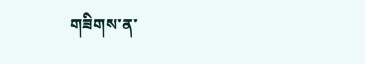གཟིགས་ན་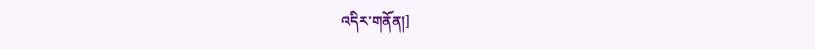འདིར་གནོན།]